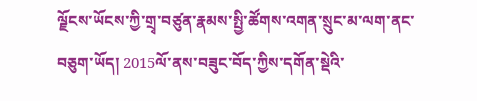ལྗོངས་ཡོངས་ཀྱི་གྲྭ་བཙུན་རྣམས་སྤྱི་ཚོགས་འགན་སྲུང་མ་ལག་ནང་བཅུག་ཡོད། 2015ལོ་ནས་བཟུང་བོད་ཀྱིས་དགོན་སྡེའི་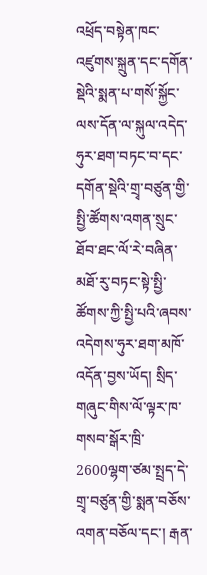འཕྲོད་བསྟེན་ཁང་འཛུགས་སྐྲུན་དང་དགོན་སྡེའི་སྨན་པ་གསོ་སྐྱོང་ལས་དོན་ལ་སྐུལ་འདེད་ཧུར་ཐག་བཏང་བ་དང་དགོན་སྡེའི་གྲྭ་བཙུན་གྱི་སྤྱི་ཚོགས་འགན་སྲུང་ཐོབ་ཐང་ལོ་རེ་བཞིན་མཐོ་རུ་བཏང་སྟེ་སྤྱི་ཚོགས་ཀྱི་སྤྱི་པའི་ཞབས་འདེགས་ཧུར་ཐག་མཁོ་འདོན་བྱས་ཡོད། སྲིད་གཞུང་གིས་ལོ་ལྟར་ཁ་གསབ་སྒོར་ཁྲི་2600ལྷག་ཙམ་སྤྲད་དེ་གྲྭ་བཙུན་གྱི་སྨན་བཅོས་འགན་བཅོལ་དང་། རྒན་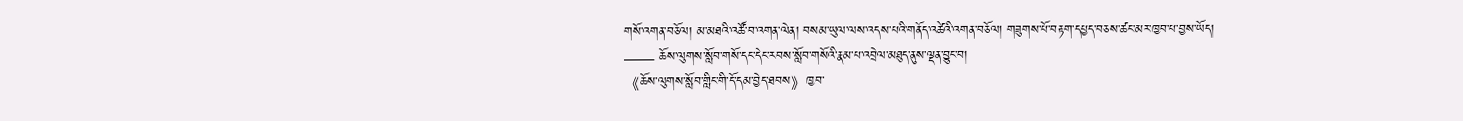གསོ་འགན་བཅོལ། མ་མཐའི་འཚོ་བ་འགན་ལེན། བསམ་ཡུལ་ལས་འདས་པའི་གནོད་འཚེའི་འགན་བཅོལ། གཟུགས་པོ་བརྟག་དཔྱད་བཅས་ཚང་མར་ཁྱབ་པ་བྱས་ཡོད།
—— ཆོས་ལུགས་སློབ་གསོ་དང་དེང་རབས་སློབ་གསོའི་རྣམ་པ་འབྲེལ་མཐུད་ནུས་ལྡན་བྱུང་བ།
《ཆོས་ལུགས་སློབ་གླིང་གི་དོ་དམ་བྱེད་ཐབས》ཁྱབ་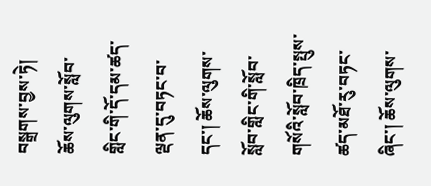བསྒྲགས་བྱས་ཏེ། ཆོས་ལུགས་སློབ་གླིང་གི་དོ་དམ་ཚད་ལྡན་དུ་བཏང་བ་དང་། ཆོས་ལུགས་སློབ་གླིང་གི་སློབ་གསོའི་སློབ་ཁྲིད་སྤུས་ཚད་མཐོ་རུ་བཏང་ཞིང་། ཆོས་ལུགས་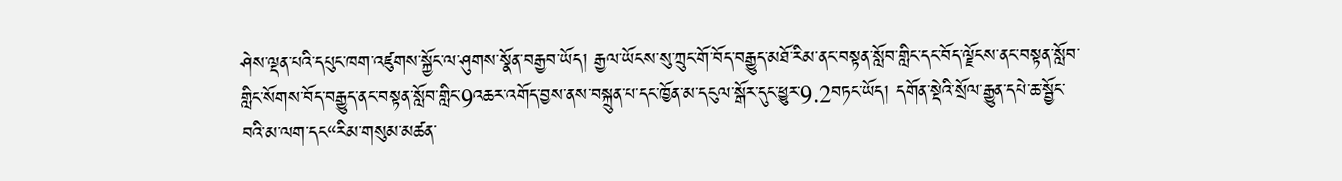ཤེས་ལྡན་པའི་དཔུང་ཁག་འཛུགས་སྐྱོང་ལ་ཤུགས་སྣོན་བརྒྱབ་ཡོད། རྒྱལ་ཡོངས་སུ་ཀྲུང་གོ་བོད་བརྒྱུད་མཐོ་རིམ་ནང་བསྟན་སློབ་གླིང་དང་བོད་ལྗོངས་ནང་བསྟན་སློབ་གླིང་སོགས་བོད་བརྒྱུད་ནང་བསྟན་སློབ་གླིང་9འཆར་འགོད་བྱས་ནས་བསྐྲུན་པ་དང་ཁྱོན་མ་དངུལ་སྒོར་དུང་ཕྱུར་9.2བཏང་ཡོད། དགོན་སྡེའི་སྲོལ་རྒྱུན་དཔེ་ཆ་སྦྱོང་བའི་མ་ལག་དང“རིམ་གསུམ་མཚན་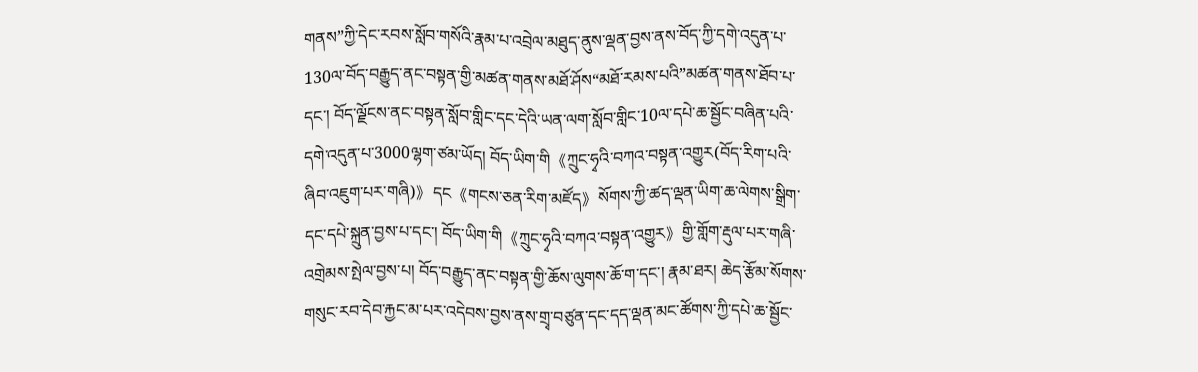གནས”ཀྱི་དེང་རབས་སློབ་གསོའི་རྣམ་པ་འབྲེལ་མཐུད་ནུས་ལྡན་བྱས་ནས་བོད་ཀྱི་དགེ་འདུན་པ་130ལ་བོད་བརྒྱུད་ནང་བསྟན་གྱི་མཚན་གནས་མཐོ་ཤོས“མཐོ་རམས་པའི”མཚན་གནས་ཐོབ་པ་དང་། བོད་ལྗོངས་ནང་བསྟན་སློབ་གླིང་དང་དེའི་ཡན་ལག་སློབ་གླིང་10ལ་དཔེ་ཆ་སྦྱོང་བཞིན་པའི་དགེ་འདུན་པ་3000ལྷག་ཙམ་ཡོད། བོད་ཡིག་གི《ཀྲུང་ཧྭའི་བཀའ་བསྟན་འགྱུར(བོད་རིག་པའི་ཞིབ་འཇུག་པར་གཞི)》དང《གངས་ཅན་རིག་མཛོད》སོགས་ཀྱི་ཚད་ལྡན་ཡིག་ཆ་ལེགས་སྒྲིག་དང་དཔེ་སྐྲུན་བྱས་པ་དང་། བོད་ཡིག་གི《ཀྲུང་ཧྭའི་བཀའ་བསྟན་འགྱུར》གྱི་གློག་རྡུལ་པར་གཞི་འགྲེམས་སྤེལ་བྱས་པ། བོད་བརྒྱུད་ནང་བསྟན་གྱི་ཆོས་ལུགས་ཆོ་ག་དང་། རྣམ་ཐར། ཆེད་རྩོམ་སོགས་གསུང་རབ་དེབ་རྐྱང་མ་པར་འདེབས་བྱས་ནས་གྲྭ་བཙུན་དང་དད་ལྡན་མང་ཚོགས་ཀྱི་དཔེ་ཆ་སྦྱོང་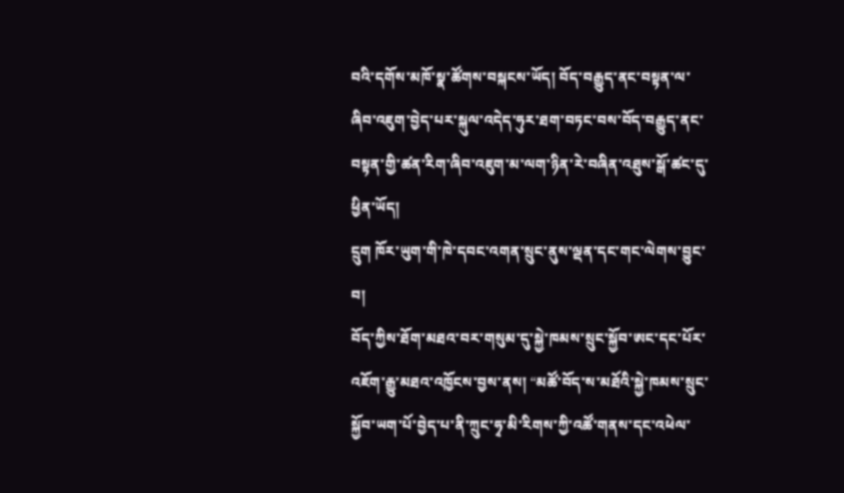བའི་དགོས་མཁོ་སྣ་ཚོགས་བསྐངས་ཡོད། བོད་བརྒྱུད་ནང་བསྟན་ལ་ཞིབ་འཇུག་བྱེད་པར་སྐུལ་འདེད་ཧུར་ཐག་བཏང་བས་བོད་བརྒྱུད་ནང་བསྟན་གྱི་ཚན་རིག་ཞིབ་འཇུག་མ་ལག་ཉིན་རེ་བཞིན་འཐུས་སྒོ་ཚང་དུ་ཕྱིན་ཡོད།
དྲུག ཁོར་ཡུག་གི་ཁེ་དབང་འགན་སྲུང་ནུས་ལྡན་དང་གང་ལེགས་བྱུང་བ།
བོད་ཀྱིས་ཐོག་མཐའ་བར་གསུམ་དུ་སྐྱེ་ཁམས་སྲུང་སྐྱོབ་ཨང་དང་པོར་འཇོག་རྒྱུ་མཐའ་འཁྱོངས་བྱས་ནས། “མཚོ་བོད་ས་མཐོའི་སྐྱེ་ཁམས་སྲུང་སྐྱོབ་ཡག་པོ་བྱེད་པ་ནི་ཀྲུང་ཧྭ་མི་རིགས་ཀྱི་འཚོ་གནས་དང་འཕེལ་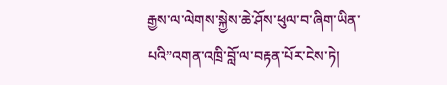རྒྱས་ལ་ལེགས་སྐྱེས་ཆེ་ཤོས་ཕུལ་བ་ཞིག་ཡིན་པའི”འགན་འཁྲི་བློ་ལ་བརྟན་པོར་ངེས་ཏེ།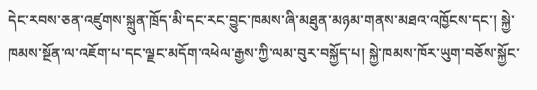དེང་རབས་ཅན་འཛུགས་སྐྲུན་ཁྲོད་མི་དང་རང་བྱུང་ཁམས་ཞི་མཐུན་མཉམ་གནས་མཐའ་འཁྱོངས་དང་། སྐྱེ་ཁམས་སྔོན་ལ་འཇོག་པ་དང་ལྗང་མདོག་འཕེལ་རྒྱས་ཀྱི་ལམ་བུར་བསྐྱོད་པ། སྐྱེ་ཁམས་ཁོར་ཡུག་བཅོས་སྐྱོང་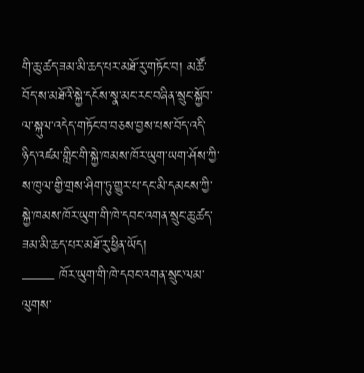གི་ཆུ་ཚད་ཟམ་མི་ཆད་པར་མཐོ་རུ་གཏོང་བ། མཚོ་བོད་ས་མཐོའི་སྐྱེ་དངོས་སྣ་མང་རང་བཞིན་སྲུང་སྐྱོབ་ལ་སྐུལ་འདེད་གཏོང་བ་བཅས་བྱས་པས་བོད་འདི་ཉིད་འཛམ་གླིང་གི་སྐྱེ་ཁམས་ཁོར་ཡུག་ཡག་ཤོས་ཀྱི་ས་ཁུལ་གྱི་གྲས་ཤིག་ཏུ་གྱུར་པ་དང་མི་དམངས་ཀྱི་སྐྱེ་ཁམས་ཁོར་ཡུག་གི་ཁེ་དབང་འགན་སྲུང་ཆུ་ཚད་ཟམ་མི་ཆད་པར་མཐོ་རུ་ཕྱིན་ཡོད།
—— ཁོར་ཡུག་གི་ཁེ་དབང་འགན་སྲུང་ལམ་ལུགས་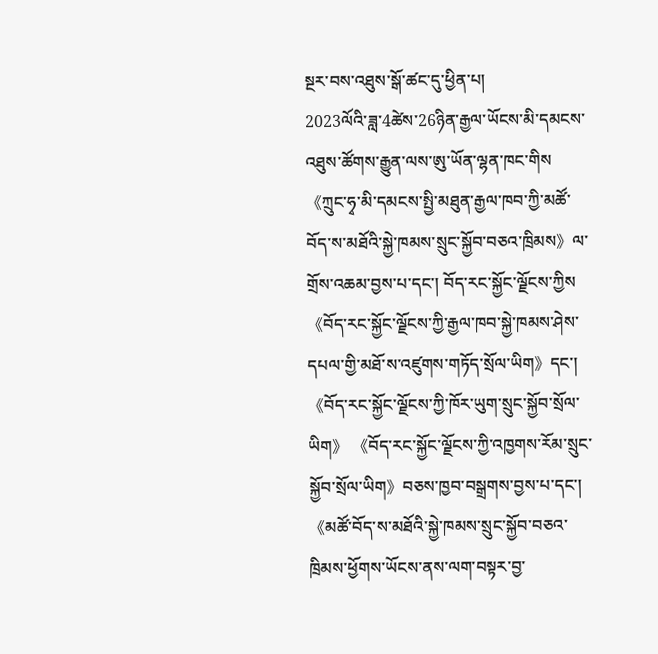སྔར་བས་འཐུས་སྒོ་ཚང་དུ་ཕྱིན་པ།
2023ལོའི་ཟླ་4ཚེས་26ཉིན་རྒྱལ་ཡོངས་མི་དམངས་འཐུས་ཚོགས་རྒྱུན་ལས་ཨུ་ཡོན་ལྷན་ཁང་གིས《ཀྲུང་ཧྭ་མི་དམངས་སྤྱི་མཐུན་རྒྱལ་ཁབ་ཀྱི་མཚོ་བོད་ས་མཐོའི་སྐྱེ་ཁམས་སྲུང་སྐྱོབ་བཅའ་ཁྲིམས》ལ་གྲོས་འཆམ་བྱས་པ་དང་། བོད་རང་སྐྱོང་ལྗོངས་ཀྱིས《བོད་རང་སྐྱོང་ལྗོངས་ཀྱི་རྒྱལ་ཁབ་སྐྱེ་ཁམས་ཤེས་དཔལ་གྱི་མཐོ་ས་འཛུགས་གཏོད་སྲོལ་ཡིག》དང་། 《བོད་རང་སྐྱོང་ལྗོངས་ཀྱི་ཁོར་ཡུག་སྲུང་སྐྱོབ་སྲོལ་ཡིག》 《བོད་རང་སྐྱོང་ལྗོངས་ཀྱི་འཁྱགས་རོམ་སྲུང་སྐྱོབ་སྲོལ་ཡིག》བཅས་ཁྱབ་བསྒྲགས་བྱས་པ་དང་། 《མཚོ་བོད་ས་མཐོའི་སྐྱེ་ཁམས་སྲུང་སྐྱོབ་བཅའ་ཁྲིམས་ཕྱོགས་ཡོངས་ནས་ལག་བསྟར་བྱ་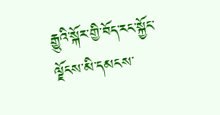རྒྱུའི་སྐོར་གྱི་བོད་རང་སྐྱོང་ལྗོངས་མི་དམངས་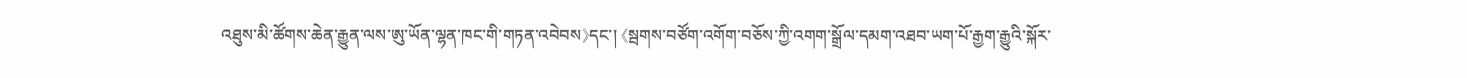འཐུས་མི་ཚོགས་ཆེན་རྒྱུན་ལས་ཨུ་ཡོན་ལྷན་ཁང་གི་གཏན་འབེབས》དང་། 《སྦགས་བཙོག་འགོག་བཅོས་ཀྱི་འགག་སྒྲོལ་དམག་འཐབ་ཡག་པོ་རྒྱག་རྒྱུའི་སྐོར་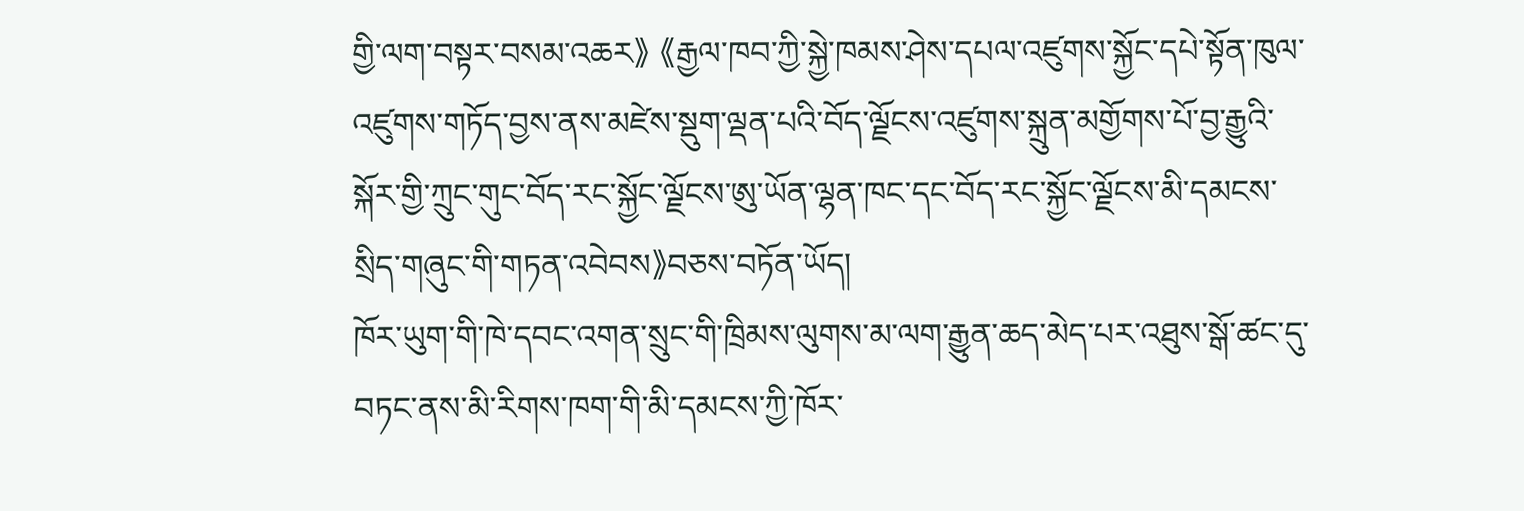གྱི་ལག་བསྟར་བསམ་འཆར》 《རྒྱལ་ཁབ་ཀྱི་སྐྱེ་ཁམས་ཤེས་དཔལ་འཛུགས་སྐྱོང་དཔེ་སྟོན་ཁུལ་འཛུགས་གཏོད་བྱས་ནས་མཛེས་སྡུག་ལྡན་པའི་བོད་ལྗོངས་འཛུགས་སྐྲུན་མགྱོགས་པོ་བྱ་རྒྱུའི་སྐོར་གྱི་ཀྲུང་གུང་བོད་རང་སྐྱོང་ལྗོངས་ཨུ་ཡོན་ལྷན་ཁང་དང་བོད་རང་སྐྱོང་ལྗོངས་མི་དམངས་སྲིད་གཞུང་གི་གཏན་འབེབས》བཅས་བཏོན་ཡོད།
ཁོར་ཡུག་གི་ཁེ་དབང་འགན་སྲུང་གི་ཁྲིམས་ལུགས་མ་ལག་རྒྱུན་ཆད་མེད་པར་འཐུས་སྒོ་ཚང་དུ་བཏང་ནས་མི་རིགས་ཁག་གི་མི་དམངས་ཀྱི་ཁོར་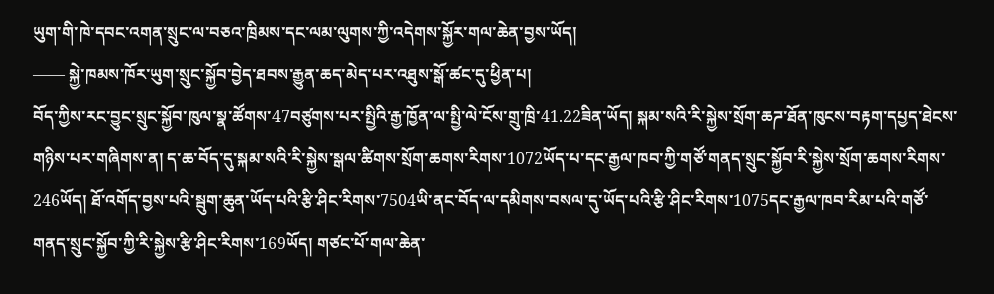ཡུག་གི་ཁེ་དབང་འགན་སྲུང་ལ་བཅའ་ཁྲིམས་དང་ལམ་ལུགས་ཀྱི་འདེགས་སྐྱོར་གལ་ཆེན་བྱས་ཡོད།
—— སྐྱེ་ཁམས་ཁོར་ཡུག་སྲུང་སྐྱོབ་བྱེད་ཐབས་རྒྱུན་ཆད་མེད་པར་འཐུས་སྒོ་ཚང་དུ་ཕྱིན་པ།
བོད་ཀྱིས་རང་བྱུང་སྲུང་སྐྱོབ་ཁུལ་སྣ་ཚོགས་47བཙུགས་པར་སྤྱིའི་རྒྱ་ཁྱོན་ལ་སྤྱི་ལེ་ངོས་གྲུ་ཁྲི་41.22ཟིན་ཡོད། སྐམ་སའི་རི་སྐྱེས་སྲོག་ཆཌ་ཐོན་ཁུངས་བརྟག་དཔྱད་ཐེངས་གཉིས་པར་གཞིགས་ན། ད་ཆ་བོད་དུ་སྐམ་སའི་རི་སྐྱེས་སྒལ་ཚིགས་སྲོག་ཆགས་རིགས་1072ཡོད་པ་དང་རྒྱལ་ཁབ་ཀྱི་གཙོ་གནད་སྲུང་སྐྱོབ་རི་སྐྱེས་སྲོག་ཆགས་རིགས་246ཡོད། ཐོ་འགོད་བྱས་པའི་སྦུག་ཆུན་ཡོད་པའི་རྩི་ཤིང་རིགས་7504ཡི་ནང་བོད་ལ་དམིགས་བསལ་དུ་ཡོད་པའི་རྩི་ཤིང་རིགས་1075དང་རྒྱལ་ཁབ་རིམ་པའི་གཙོ་གནད་སྲུང་སྐྱོབ་ཀྱི་རི་སྐྱེས་རྩི་ཤིང་རིགས་169ཡོད། གཙང་པོ་གལ་ཆེན་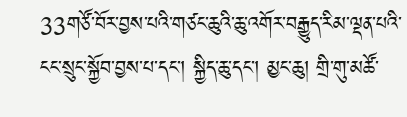33གཙོ་བོར་བྱས་པའི་གཙང་ཆུའི་ཆུ་འགོར་བརྒྱུད་རིམ་ལྡན་པའི་ངང་སྲུང་སྐྱོབ་བྱས་པ་དང་། སྐྱིད་ཆུ་དང་། མྱང་ཆུ། གྲི་གུ་མཚོ་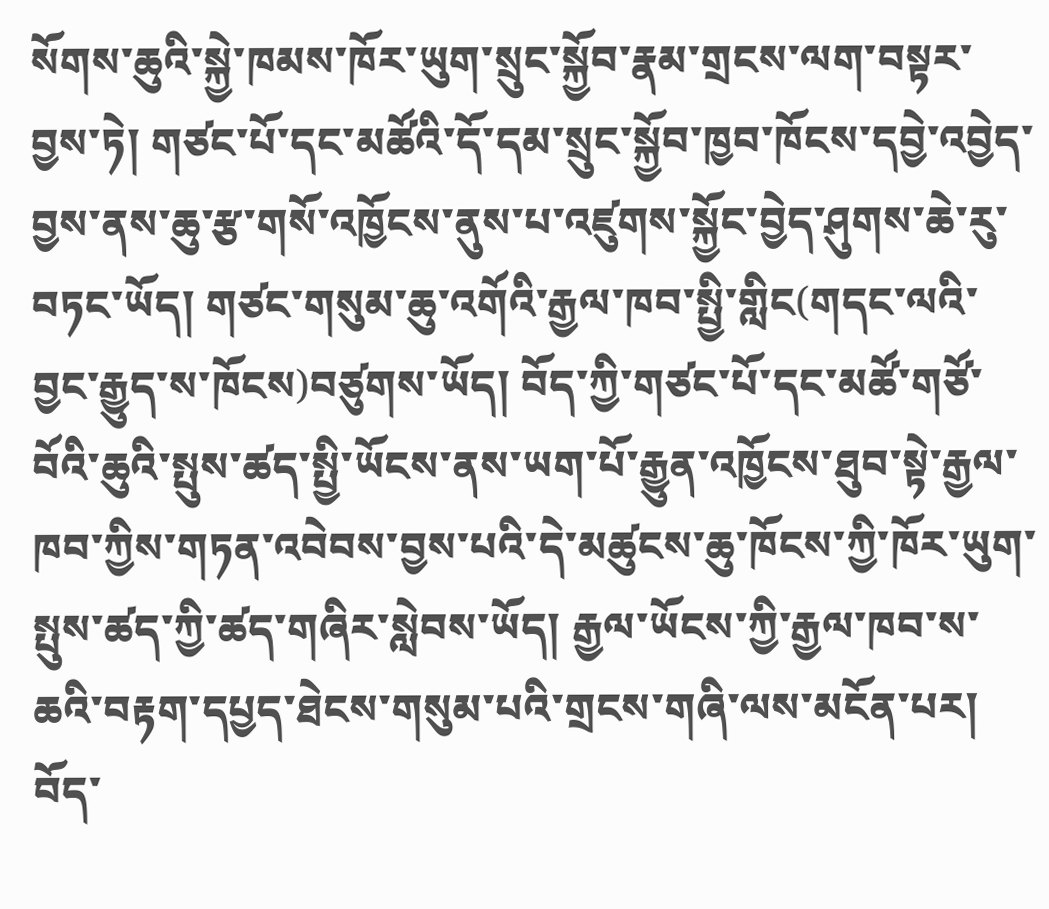སོགས་ཆུའི་སྐྱེ་ཁམས་ཁོར་ཡུག་སྲུང་སྐྱོབ་རྣམ་གྲངས་ལག་བསྟར་བྱས་ཏེ། གཙང་པོ་དང་མཚོའི་དོ་དམ་སྲུང་སྐྱོབ་ཁྱབ་ཁོངས་དབྱེ་འབྱེད་བྱས་ནས་ཆུ་རྩ་གསོ་འཁྱོངས་ནུས་པ་འཛུགས་སྐྱོང་བྱེད་ཤུགས་ཆེ་རུ་བཏང་ཡོད། གཙང་གསུམ་ཆུ་འགོའི་རྒྱལ་ཁབ་སྤྱི་གླིང(གདང་ལའི་བྱང་རྒྱུད་ས་ཁོངས)བཙུགས་ཡོད། བོད་ཀྱི་གཙང་པོ་དང་མཚོ་གཙོ་བོའི་ཆུའི་སྤུས་ཚད་སྤྱི་ཡོངས་ནས་ཡག་པོ་རྒྱུན་འཁྱོངས་ཐུབ་སྟེ་རྒྱལ་ཁབ་ཀྱིས་གཏན་འབེབས་བྱས་པའི་དེ་མཚུངས་ཆུ་ཁོངས་ཀྱི་ཁོར་ཡུག་སྤུས་ཚད་ཀྱི་ཚད་གཞིར་སླེབས་ཡོད། རྒྱལ་ཡོངས་ཀྱི་རྒྱལ་ཁབ་ས་ཆའི་བརྟག་དཔྱད་ཐེངས་གསུམ་པའི་གྲངས་གཞི་ལས་མངོན་པར། བོད་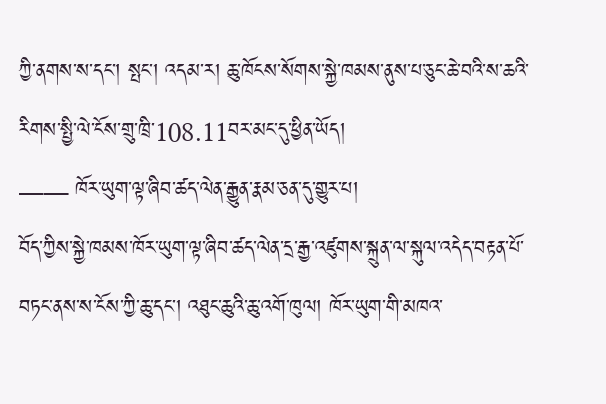ཀྱི་ནགས་ས་དང་། སྤང་། འདམ་ར། ཆུ་ཁོངས་སོགས་སྐྱེ་ཁམས་ནུས་པ་ཅུང་ཆེ་བའི་ས་ཆའི་རིགས་སྤྱི་ལེ་ངོས་གྲུ་ཁྲི་108.11བར་མང་དུ་ཕྱིན་ཡོད།
—— ཁོར་ཡུག་ལྟ་ཞིབ་ཚད་ལེན་རྒྱུན་རྣམ་ཅན་དུ་གྱུར་པ།
བོད་ཀྱིས་སྐྱེ་ཁམས་ཁོར་ཡུག་ལྟ་ཞིབ་ཚད་ལེན་དྲ་རྒྱ་འཛུགས་སྐྲུན་ལ་སྐུལ་འདེད་བརྟན་པོ་བཏང་ནས་ས་ངོས་ཀྱི་ཆུ་དང་། འཐུང་ཆུའི་ཆུ་འགོ་ཁུལ། ཁོར་ཡུག་གི་མཁའ་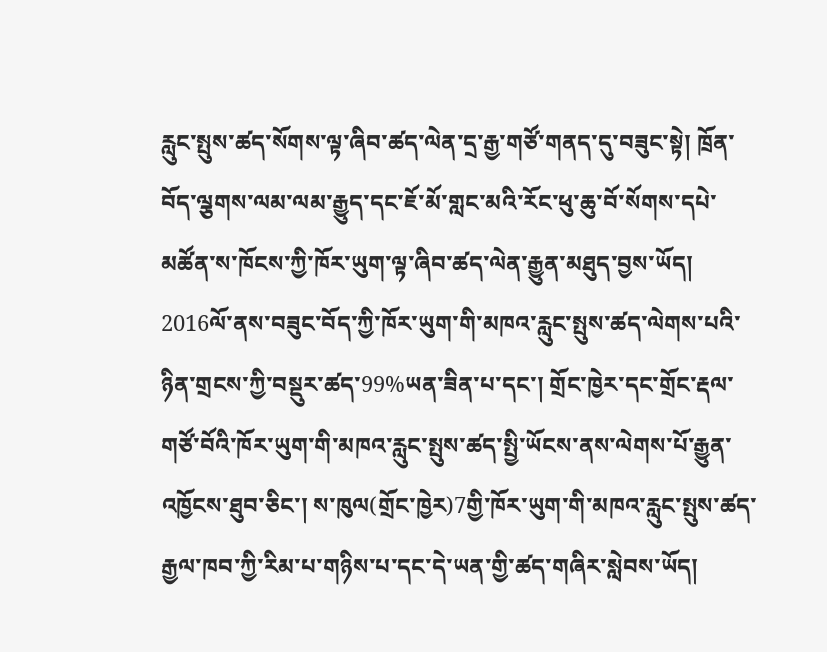རླུང་སྤུས་ཚད་སོགས་ལྟ་ཞིབ་ཚད་ལེན་དྲ་རྒྱ་གཙོ་གནད་དུ་བཟུང་སྟེ། ཁྲོན་བོད་ལྕགས་ལམ་ལམ་རྒྱུད་དང་ཇོ་མོ་གླང་མའི་རོང་ཕུ་ཆུ་བོ་སོགས་དཔེ་མཚོན་ས་ཁོངས་ཀྱི་ཁོར་ཡུག་ལྟ་ཞིབ་ཚད་ལེན་རྒྱུན་མཐུད་བྱས་ཡོད། 2016ལོ་ནས་བཟུང་བོད་ཀྱི་ཁོར་ཡུག་གི་མཁའ་རླུང་སྤུས་ཚད་ལེགས་པའི་ཉིན་གྲངས་ཀྱི་བསྡུར་ཚད་99%ཡན་ཟིན་པ་དང་། གྲོང་ཁྱེར་དང་གྲོང་རྡལ་གཙོ་བོའི་ཁོར་ཡུག་གི་མཁའ་རླུང་སྤུས་ཚད་སྤྱི་ཡོངས་ནས་ལེགས་པོ་རྒྱུན་འཁྱོངས་ཐུབ་ཅིང་། ས་ཁུལ(གྲོང་ཁྱེར)7གྱི་ཁོར་ཡུག་གི་མཁའ་རླུང་སྤུས་ཚད་རྒྱལ་ཁབ་ཀྱི་རིམ་པ་གཉིས་པ་དང་དེ་ཡན་གྱི་ཚད་གཞིར་སླེབས་ཡོད།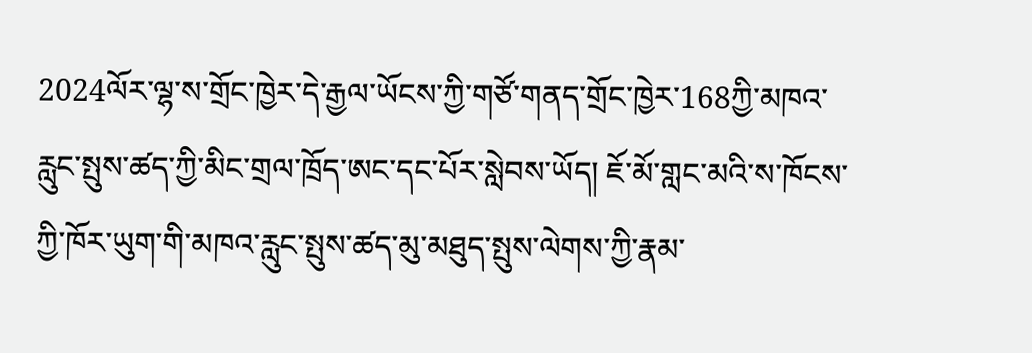2024ལོར་ལྷ་ས་གྲོང་ཁྱེར་དེ་རྒྱལ་ཡོངས་ཀྱི་གཙོ་གནད་གྲོང་ཁྱེར་168ཀྱི་མཁའ་རླུང་སྤུས་ཚད་ཀྱི་མིང་གྲལ་ཁྲོད་ཨང་དང་པོར་སླེབས་ཡོད། ཇོ་མོ་གླང་མའི་ས་ཁོངས་ཀྱི་ཁོར་ཡུག་གི་མཁའ་རླུང་སྤུས་ཚད་མུ་མཐུད་སྤུས་ལེགས་ཀྱི་རྣམ་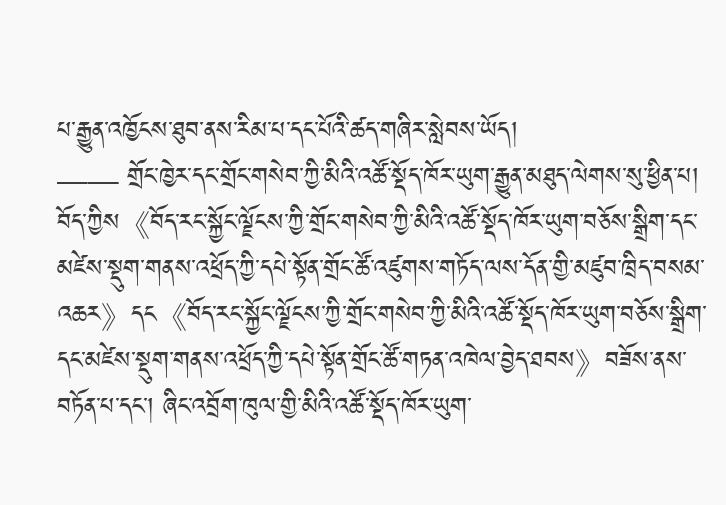པ་རྒྱུན་འཁྱོངས་ཐུབ་ནས་རིམ་པ་དང་པོའི་ཚད་གཞིར་སླེབས་ཡོད།
—— གྲོང་ཁྱེར་དང་གྲོང་གསེབ་ཀྱི་མིའི་འཚོ་སྡོད་ཁོར་ཡུག་རྒྱུན་མཐུད་ལེགས་སུ་ཕྱིན་པ།
བོད་ཀྱིས《བོད་རང་སྐྱོང་ལྗོངས་ཀྱི་གྲོང་གསེབ་ཀྱི་མིའི་འཚོ་སྡོད་ཁོར་ཡུག་བཅོས་སྒྲིག་དང་མཛེས་སྡུག་གནས་འཕྲོད་ཀྱི་དཔེ་སྟོན་གྲོང་ཚོ་འཛུགས་གཏོད་ལས་དོན་གྱི་མཛུབ་ཁྲིད་བསམ་འཆར》དང《བོད་རང་སྐྱོང་ལྗོངས་ཀྱི་གྲོང་གསེབ་ཀྱི་མིའི་འཚོ་སྡོད་ཁོར་ཡུག་བཅོས་སྒྲིག་དང་མཛེས་སྡུག་གནས་འཕྲོད་ཀྱི་དཔེ་སྟོན་གྲོང་ཚོ་གཏན་འཁེལ་བྱེད་ཐབས》བཟོས་ནས་བཏོན་པ་དང་། ཞིང་འབྲོག་ཁུལ་གྱི་མིའི་འཚོ་སྡོད་ཁོར་ཡུག་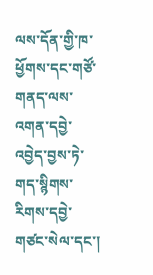ལས་དོན་གྱི་ཁ་ཕྱོགས་དང་གཙོ་གནད་ལས་འགན་དབྱེ་འབྱེད་བྱས་ཏེ་གད་སྙིགས་རིགས་དབྱེ་གཙང་སེལ་དང་།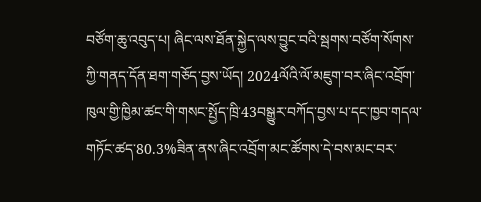བཙོག་ཆུ་འབུད་པ། ཞིང་ལས་ཐོན་སྐྱེད་ལས་བྱུང་བའི་སྦགས་བཙོག་སོགས་ཀྱི་གནད་དོན་ཐག་གཅོད་བྱས་ཡོད། 2024ལོའི་ལོ་མཇུག་བར་ཞིང་འབྲོག་ཁུལ་གྱི་ཁྱིམ་ཚང་གི་གསང་སྤྱོད་ཁྲི་43བསྒྱུར་བཀོད་བྱས་པ་དང་ཁྱབ་གདལ་གཏོང་ཚད་80.3%ཟིན་ནས་ཞིང་འབྲོག་མང་ཚོགས་དེ་བས་མང་བར་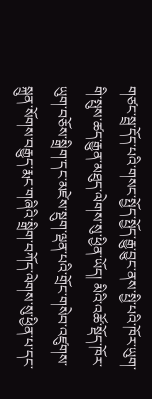གཙང་སྦྲ་དོད་པའི་གསང་སྤྱོད་སྤྱོད་རྒྱུ་བྱུང་ནས་སྤྱི་པའི་ཁོར་ཡུག་གི་སྤུས་ཚད་རྒྱུན་མཐུད་ལེགས་སུ་ཕྱིན་ཡོད། མིའི་འཚོ་སྡོད་ཁོར་ཡུག་བཅོས་སྒྲིག་དང་མཛེས་སྡུག་ལྡན་པའི་གྲོང་གསེབ་འཛུགས་སྐྲུན་སོགས་བརྒྱུད་རྨང་གཞིའི་སྒྲིག་བཀོད་ལེགས་སུ་ཕྱིན་པ་དང་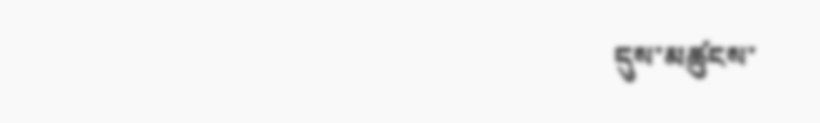དུས་མཚུངས་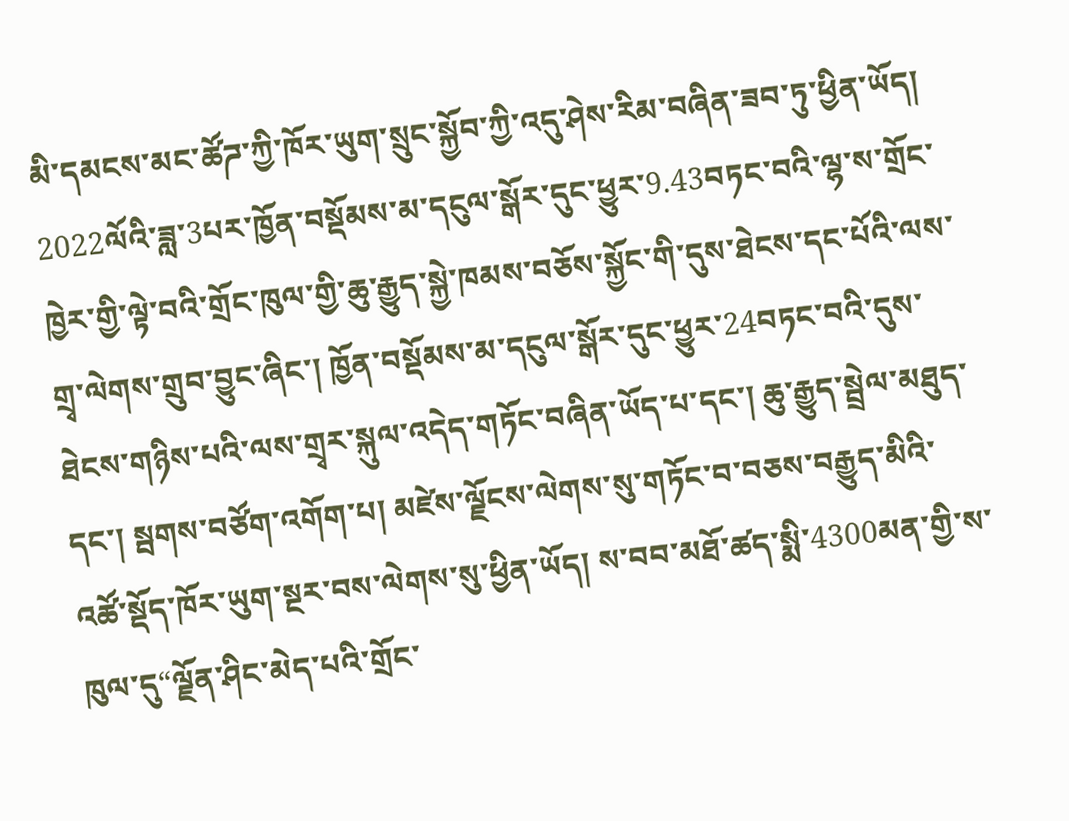མི་དམངས་མང་ཚོཌ་ཀྱི་ཁོར་ཡུག་སྲུང་སྐྱོབ་ཀྱི་འདུ་ཤེས་རིམ་བཞིན་ཟབ་ཏུ་ཕྱིན་ཡོད། 2022ལོའི་ཟླ་3པར་ཁྱོན་བསྡོམས་མ་དངུལ་སྒོར་དུང་ཕྱུར་9.43བཏང་བའི་ལྷ་ས་གྲོང་ཁྱེར་གྱི་ལྟེ་བའི་གྲོང་ཁུལ་གྱི་ཆུ་རྒྱུད་སྐྱེ་ཁམས་བཅོས་སྐྱོང་གི་དུས་ཐེངས་དང་པོའི་ལས་གྲྭ་ལེགས་གྲུབ་བྱུང་ཞིང་། ཁྱོན་བསྡོམས་མ་དངུལ་སྒོར་དུང་ཕྱུར་24བཏང་བའི་དུས་ཐེངས་གཉིས་པའི་ལས་གྲྭར་སྐུལ་འདེད་གཏོང་བཞིན་ཡོད་པ་དང་། ཆུ་རྒྱུད་སྦྲེལ་མཐུད་དང་། སྦགས་བཙོག་འགོག་པ། མཛེས་ལྗོངས་ལེགས་སུ་གཏོང་བ་བཅས་བརྒྱུད་མིའི་འཚོ་སྡོད་ཁོར་ཡུག་སྔར་བས་ལེགས་སུ་ཕྱིན་ཡོད། ས་བབ་མཐོ་ཚད་སྨི་4300མན་གྱི་ས་ཁུལ་དུ“ལྗོན་ཤིང་མེད་པའི་གྲོང་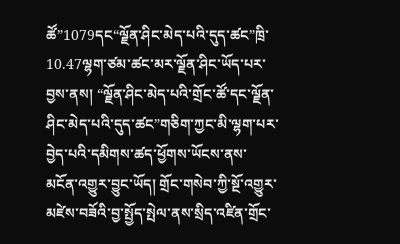ཚོ”1079དང“ལྗོན་ཤིང་མེད་པའི་དུད་ཚང”ཁྲི་10.47ལྷག་ཙམ་ཚང་མར་ལྗོན་ཤིང་ཡོད་པར་བྱས་ནས། “ལྗོན་ཤིང་མེད་པའི་གྲོང་ཚོ་དང་ལྗོན་ཤིང་མེད་པའི་དུད་ཚང”གཅིག་ཀྱང་མི་ལྷག་པར་བྱེད་པའི་དམིགས་ཚད་ཕྱོགས་ཡོངས་ནས་མངོན་འགྱུར་བྱུང་ཡོད། གྲོང་གསེབ་ཀྱི་སྔོ་འགྱུར་མཛེས་བཟོའི་བྱ་སྤྱོད་སྤེལ་ནས་སྲིད་འཛིན་གྲོང་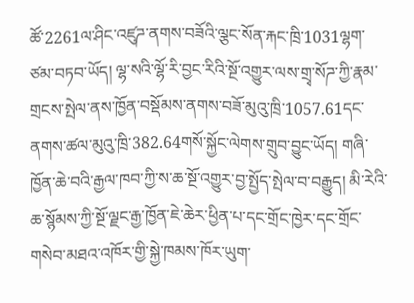ཚོ་2261ལ་ཤིང་འཛུཌ་ནགས་བཟོའི་ལྕང་སོན་རྐང་ཁྲི་1031ལྷག་ཙམ་བཏབ་ཡོད། ལྷ་སའི་ལྷོ་རི་བྱང་རིའི་སྔོ་འགྱུར་ལས་གྲྭ་སོཌ་ཀྱི་རྣམ་གྲངས་སྤེལ་ནས་ཁྱོན་བསྡོམས་ནགས་བཟོ་མུའུ་ཁྲི་1057.61དང་ནགས་ཚལ་མུའུ་ཁྲི་382.64གསོ་སྐྱོང་ལེགས་གྲུབ་བྱུང་ཡོད། གཞི་ཁྱོན་ཆེ་བའི་རྒྱལ་ཁབ་ཀྱི་ས་ཆ་སྔོ་འགྱུར་བྱ་སྤྱོད་སྤེལ་བ་བརྒྱུད། མི་རེའི་ཆ་སྙོམས་ཀྱི་སྔོ་ལྗང་རྒྱ་ཁྱོན་ཇེ་ཆེར་ཕྱིན་པ་དང་གྲོང་ཁྱེར་དང་གྲོང་གསེབ་མཐའ་འཁོར་གྱི་སྐྱེ་ཁམས་ཁོར་ཡུག་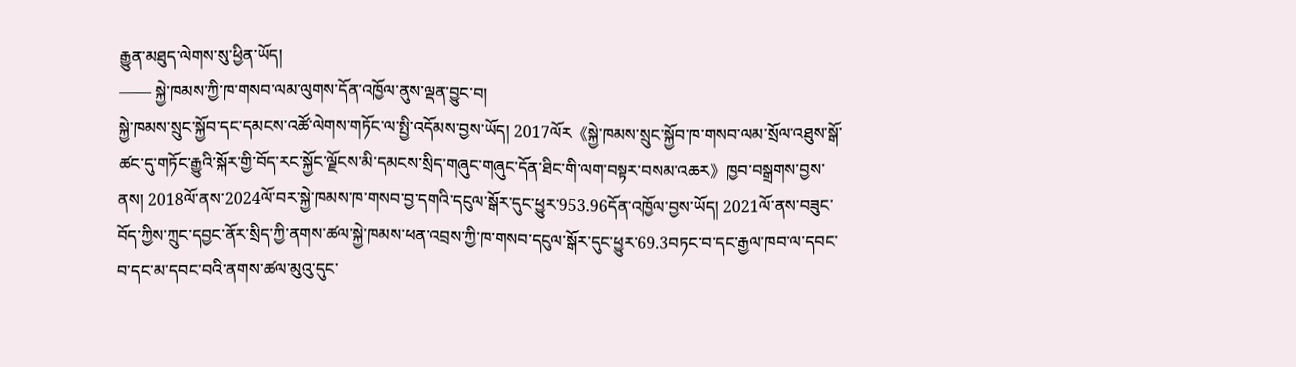རྒྱུན་མཐུད་ལེགས་སུ་ཕྱིན་ཡོད།
—— སྐྱེ་ཁམས་ཀྱི་ཁ་གསབ་ལམ་ལུགས་དོན་འཁྱོལ་ནུས་ལྡན་བྱུང་བ།
སྐྱེ་ཁམས་སྲུང་སྐྱོབ་དང་དམངས་འཚོ་ལེགས་གཏོང་ལ་སྤྱི་འདོམས་བྱས་ཡོད། 2017ལོར《སྐྱེ་ཁམས་སྲུང་སྐྱོབ་ཁ་གསབ་ལམ་སྲོལ་འཐུས་སྒོ་ཚང་དུ་གཏོང་རྒྱུའི་སྐོར་གྱི་བོད་རང་སྐྱོང་ལྗོངས་མི་དམངས་སྲིད་གཞུང་གཞུང་དོན་ཐིང་གི་ལག་བསྟར་བསམ་འཆར》ཁྱབ་བསྒྲགས་བྱས་ནས། 2018ལོ་ནས་2024ལོ་བར་སྐྱེ་ཁམས་ཁ་གསབ་བྱ་དགའི་དངུལ་སྒོར་དུང་ཕྱུར་953.96དོན་འཁྱོལ་བྱས་ཡོད། 2021ལོ་ནས་བཟུང་བོད་ཀྱིས་ཀྲུང་དབྱང་ནོར་སྲིད་ཀྱི་ནགས་ཚལ་སྐྱེ་ཁམས་ཕན་འབྲས་ཀྱི་ཁ་གསབ་དངུལ་སྒོར་དུང་ཕྱུར་69.3བཏང་བ་དང་རྒྱལ་ཁབ་ལ་དབང་བ་དང་མ་དབང་བའི་ནགས་ཚལ་མུའུ་དུང་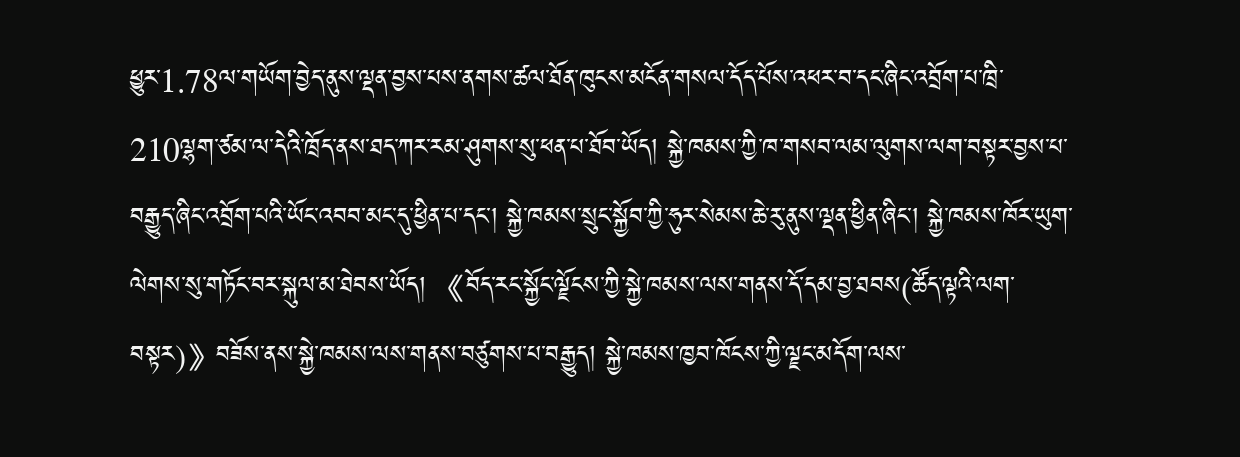ཕྱུར་1.78ལ་གཡོག་བྱེད་ནུས་ལྡན་བྱས་པས་ནགས་ཚལ་ཐོན་ཁུངས་མངོན་གསལ་དོད་པོས་འཕར་བ་དང་ཞིང་འབྲོག་པ་ཁྲི་210ལྷག་ཙམ་ལ་དེའི་ཁྲོད་ནས་ཐད་ཀར་རམ་ཤུགས་སུ་ཕན་པ་ཐོབ་ཡོད། སྐྱེ་ཁམས་ཀྱི་ཁ་གསབ་ལམ་ལུགས་ལག་བསྟར་བྱས་པ་བརྒྱུད་ཞིང་འབྲོག་པའི་ཡོང་འབབ་མང་དུ་ཕྱིན་པ་དང་། སྐྱེ་ཁམས་སྲུང་སྐྱོབ་ཀྱི་ཧུར་སེམས་ཆེ་རུ་ནུས་ལྡན་ཕྱིན་ཞིང་། སྐྱེ་ཁམས་ཁོར་ཡུག་ལེགས་སུ་གཏོང་བར་སྐུལ་མ་ཐེབས་ཡོད། 《བོད་རང་སྐྱོང་ལྗོངས་ཀྱི་སྐྱེ་ཁམས་ལས་གནས་དོ་དམ་བྱ་ཐབས(ཚོད་ལྟའི་ལག་བསྟར)》བཟོས་ནས་སྐྱེ་ཁམས་ལས་གནས་བཙུགས་པ་བརྒྱུད། སྐྱེ་ཁམས་ཁྱབ་ཁོངས་ཀྱི་ལྗང་མདོག་ལས་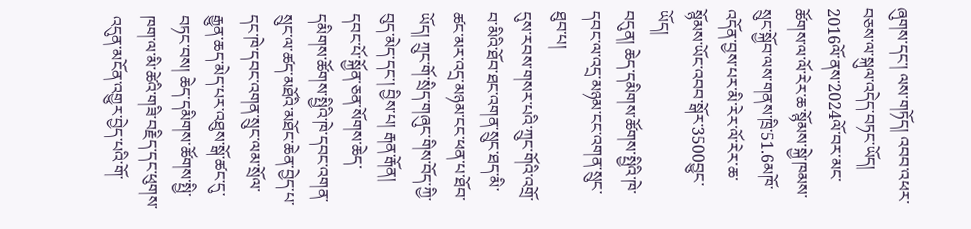ཞུགས་དང་། ལས་གཏོད། འབབ་འཕར་བཅས་ལ་སྐུལ་འདེད་བཏང་ཡོད། 2016ལོ་ནས་2024ལོ་བར་མང་ཚོགས་ལ་ལོ་རེར་ཆ་སྙོམས་སྐྱེ་ཁམས་སྲུང་སྐྱོབ་ལས་གནས་ཁྲི་51.6མཁོ་འདོན་བྱས་པར་མི་རེར་ལོ་རེར་ཆ་སྙོམས་ཡོང་འབབ་སྒོར་3500བྱུང་ཡོད།
བདུན། ཆེད་དམིགས་ཚོགས་སྤྱིའི་ཁེ་དབང་ལ་འདྲ་མཉམ་ངང་འགན་སྲུང་ཐུབ་པ།
དུས་རབས་གསར་པའི་ཀྲུང་གོའི་འགྲོ་བ་མིའི་ཐོབ་ཐང་འགན་སྲུང་ཐད་མི་ཚང་མར་འདྲ་མཉམ་ངང་ཕན་པ་ཐོབ་ཡོད། ཀྲུང་གོ་སྲིད་གཞུང་གིས་བོད་ཀྱི་བུད་མེད་དང་། བྱིས་པ། རྒན་རྒོན། དབང་པོ་སྐྱོན་ཅན་སོགས་ཆེད་དམིགས་ཚོགས་སྤྱིའི་ཁེ་དབང་འགན་སྲུང་ལ་ཚད་མཐོའི་མཐོང་ཆེན་བྱེད་པ་དང་ཁེ་དབང་འགན་སྲུང་ལམ་སྲོལ་རྒྱུན་ཆད་མེད་པར་འཐུས་སྒོ་ཚང་དུ་བཏང་བས། ཆེད་དམིགས་ཚོགས་སྤྱི་ཁག་ལ་མི་ཚེའི་གཟི་བརྗིད་དང་ཕུགས་འདུན་མངོན་འགྱུར་བྱེད་པའི་གོ་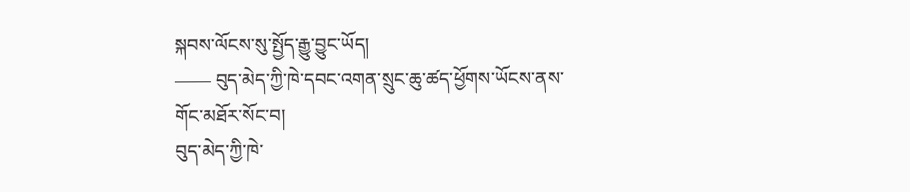སྐབས་ལོངས་སུ་སྤྱོད་རྒྱུ་བྱུང་ཡོད།
—— བུད་མེད་ཀྱི་ཁེ་དབང་འགན་སྲུང་ཆུ་ཚད་ཕྱོགས་ཡོངས་ནས་གོང་མཐོར་སོང་བ།
བུད་མེད་ཀྱི་ཁེ་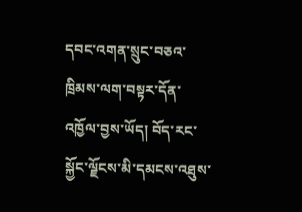དབང་འགན་སྲུང་བཅའ་ཁྲིམས་ལག་བསྟར་དོན་འཁྱོལ་བྱས་ཡོད། བོད་རང་སྐྱོང་ལྗོངས་མི་དམངས་འཐུས་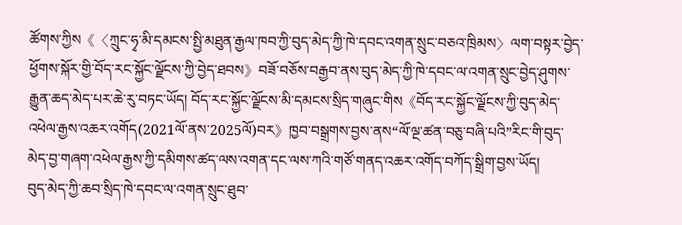ཚོགས་ཀྱིས《〈ཀྲུང་ཧྭ་མི་དམངས་སྤྱི་མཐུན་རྒྱལ་ཁབ་ཀྱི་བུད་མེད་ཀྱི་ཁེ་དབང་འགན་སྲུང་བཅའ་ཁྲིམས〉ལག་བསྟར་བྱེད་ཕྱོགས་སྐོར་གྱི་བོད་རང་སྐྱོང་ལྗོངས་ཀྱི་བྱེད་ཐབས》བཟོ་བཅོས་བརྒྱབ་ནས་བུད་མེད་ཀྱི་ཁེ་དབང་ལ་འགན་སྲུང་བྱེད་ཤུགས་རྒྱུན་ཆད་མེད་པར་ཆེ་རུ་བཏང་ཡོད། བོད་རང་སྐྱོང་ལྗོངས་མི་དམངས་སྲིད་གཞུང་གིས《བོད་རང་སྐྱོང་ལྗོངས་ཀྱི་བུད་མེད་འཕེལ་རྒྱས་འཆར་འགོད(2021ལོ་ནས་2025ལོ)བར》ཁྱབ་བསྒྲགས་བྱས་ནས“ལོ་ལྔ་ཚན་བཅུ་བཞི་པའི”རིང་གི་བུད་མེད་བྱ་གཞག་འཕེལ་རྒྱས་ཀྱི་དམིགས་ཚད་ལས་འགན་དང་ལས་ཀའི་གཙོ་གནད་འཆར་འགོད་བཀོད་སྒྲིག་བྱས་ཡོད།
བུད་མེད་ཀྱི་ཆབ་སྲིད་ཁེ་དབང་ལ་འགན་སྲུང་ཐུབ་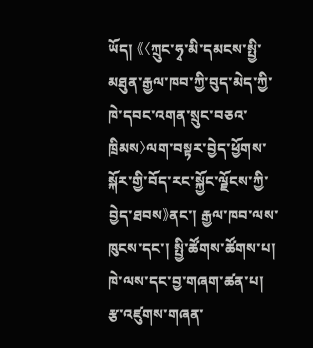ཡོད། 《〈ཀྲུང་ཧྭ་མི་དམངས་སྤྱི་མཐུན་རྒྱལ་ཁབ་ཀྱི་བུད་མེད་ཀྱི་ཁེ་དབང་འགན་སྲུང་བཅའ་ཁྲིམས〉ལག་བསྟར་བྱེད་ཕྱོགས་སྐོར་གྱི་བོད་རང་སྐྱོང་ལྗོངས་ཀྱི་བྱེད་ཐབས》ནང་། རྒྱལ་ཁབ་ལས་ཁུངས་དང་། སྤྱི་ཚོགས་ཚོགས་པ། ཁེ་ལས་དང་བྱ་གཞག་ཚན་པ། རྩ་འཛུགས་གཞན་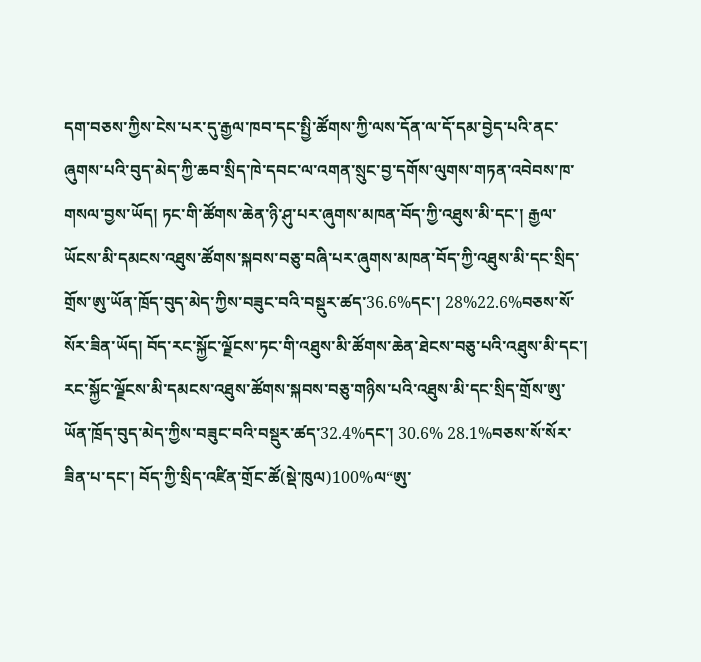དག་བཅས་ཀྱིས་ངེས་པར་དུ་རྒྱལ་ཁབ་དང་སྤྱི་ཚོགས་ཀྱི་ལས་དོན་ལ་དོ་དམ་བྱེད་པའི་ནང་ཞུགས་པའི་བུད་མེད་ཀྱི་ཆབ་སྲིད་ཁེ་དབང་ལ་འགན་སྲུང་བྱ་དགོས་ལུགས་གཏན་འབེབས་ཁ་གསལ་བྱས་ཡོད། ཏང་གི་ཚོགས་ཆེན་ཉི་ཤུ་པར་ཞུགས་མཁན་བོད་ཀྱི་འཐུས་མི་དང་། རྒྱལ་ཡོངས་མི་དམངས་འཐུས་ཚོགས་སྐབས་བཅུ་བཞི་པར་ཞུགས་མཁན་བོད་ཀྱི་འཐུས་མི་དང་སྲིད་གྲོས་ཨུ་ཡོན་ཁྲོད་བུད་མེད་ཀྱིས་བཟུང་བའི་བསྡུར་ཚད་36.6%དང་། 28%22.6%བཅས་སོ་སོར་ཟིན་ཡོད། བོད་རང་སྐྱོང་ལྗོངས་ཏང་གི་འཐུས་མི་ཚོགས་ཆེན་ཐེངས་བཅུ་པའི་འཐུས་མི་དང་། རང་སྐྱོང་ལྗོངས་མི་དམངས་འཐུས་ཚོགས་སྐབས་བཅུ་གཉིས་པའི་འཐུས་མི་དང་སྲིད་གྲོས་ཨུ་ཡོན་ཁྲོད་བུད་མེད་ཀྱིས་བཟུང་བའི་བསྡུར་ཚད་32.4%དང་། 30.6% 28.1%བཅས་སོ་སོར་ཟིན་པ་དང་། བོད་ཀྱི་སྲིད་འཛིན་གྲོང་ཚོ(སྡེ་ཁུལ)100%ལ“ཨུ་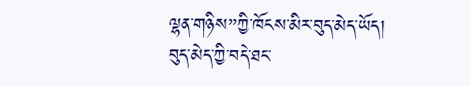ལྷན་གཉིས”ཀྱི་ཁོངས་མིར་བུད་མེད་ཡོད།
བུད་མེད་ཀྱི་བདེ་ཐང་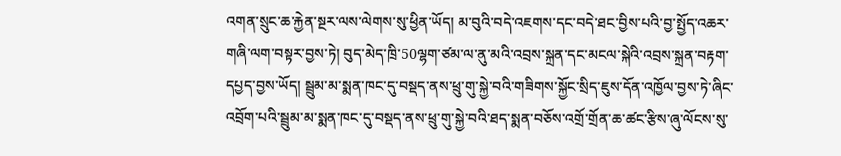འགན་སྲུང་ཆ་རྐྱེན་སྔར་ལས་ལེགས་སུ་ཕྱིན་ཡོད། མ་བུའི་བདེ་འཇགས་དང་བདེ་ཐང་བྱིས་པའི་བྱ་སྤྱོད་འཆར་གཞི་ལག་བསྟར་བྱས་ཏེ། བུད་མེད་ཁྲི་50ལྷག་ཙམ་ལ་ནུ་མའི་འབྲས་སྐྲན་དང་མངལ་སྐེའི་འབྲས་སྐྲན་བརྟག་དཔྱད་བྱས་ཡོད། སྦྲུམ་མ་སྨན་ཁང་དུ་བསྡད་ནས་ཕྲུ་གུ་སྐྱེ་བའི་གཟིགས་སྐྱོང་སྲིད་ཇུས་དོན་འཁྱོལ་བྱས་ཏེ་ཞིང་འབྲོག་པའི་སྦྲུམ་མ་སྨན་ཁང་དུ་བསྡད་ནས་ཕྲུ་གུ་སྐྱེ་བའི་ཐད་སྨན་བཅོས་འགྲོ་གྲོན་ཆ་ཚང་རྩིས་ཞུ་ལོངས་སུ་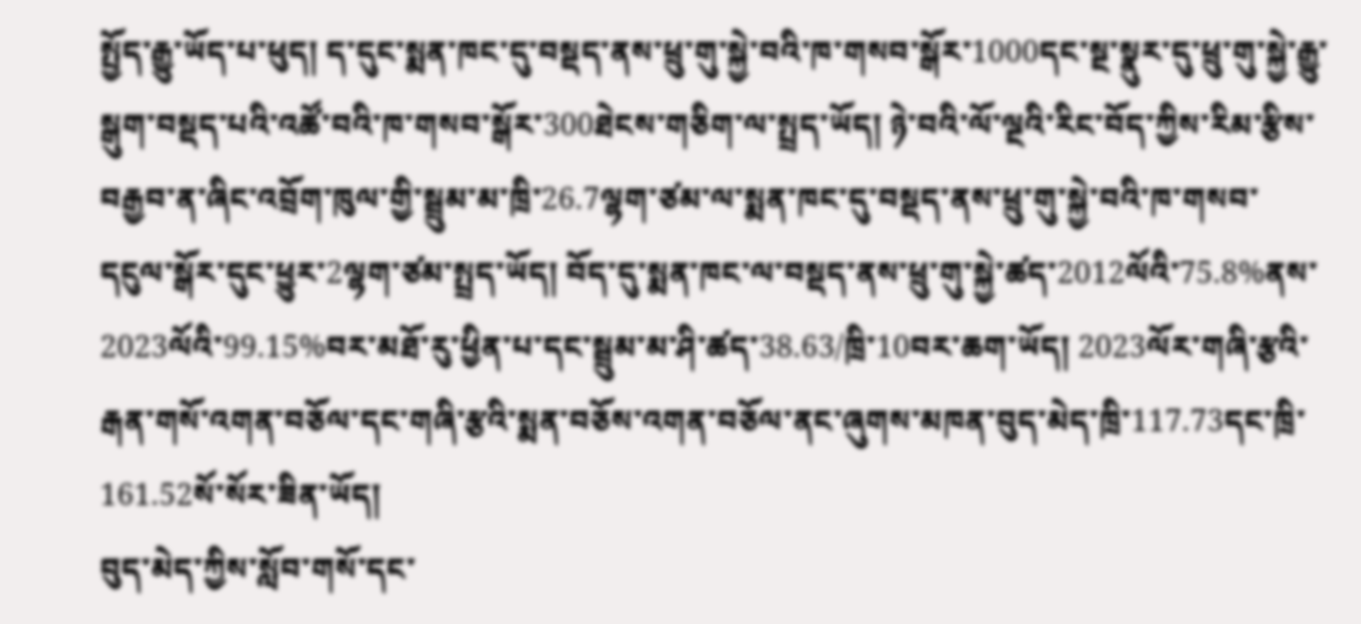སྤྱོད་རྒྱུ་ཡོད་པ་ཕུད། ད་དུང་སྨན་ཁང་དུ་བསྡད་ནས་ཕྲུ་གུ་སྐྱེ་བའི་ཁ་གསབ་སྒོར་1000དང་སྔ་སྣུར་དུ་ཕྲུ་གུ་སྐྱེ་རྒྱུ་སྒུག་བསྡད་པའི་འཚོ་བའི་ཁ་གསབ་སྒོར་300ཐེངས་གཅིག་ལ་སྤྲད་ཡོད། ཉེ་བའི་ལོ་ལྔའི་རིང་བོད་ཀྱིས་རིམ་རྩིས་བརྒྱབ་ན་ཞིང་འབྲོག་ཁུལ་གྱི་སྦྲུམ་མ་ཁྲི་26.7ལྷག་ཙམ་ལ་སྨན་ཁང་དུ་བསྡད་ནས་ཕྲུ་གུ་སྐྱེ་བའི་ཁ་གསབ་དངུལ་སྒོར་དུང་ཕྱུར་2ལྷག་ཙམ་སྤྲད་ཡོད། བོད་དུ་སྨན་ཁང་ལ་བསྡད་ནས་ཕྲུ་གུ་སྐྱེ་ཚད་2012ལོའི་75.8%ནས་2023ལོའི་99.15%བར་མཐོ་རུ་ཕྱིན་པ་དང་སྦྲུམ་མ་ཤི་ཚད་38.63/ཁྲི་10བར་ཆག་ཡོད། 2023ལོར་གཞི་རྩའི་རྒན་གསོ་འགན་བཅོལ་དང་གཞི་རྩའི་སྨན་བཅོས་འགན་བཅོལ་ནང་ཞུགས་མཁན་བུད་མེད་ཁྲི་117.73དང་ཁྲི་161.52སོ་སོར་ཟིན་ཡོད།
བུད་མེད་ཀྱིས་སློབ་གསོ་དང་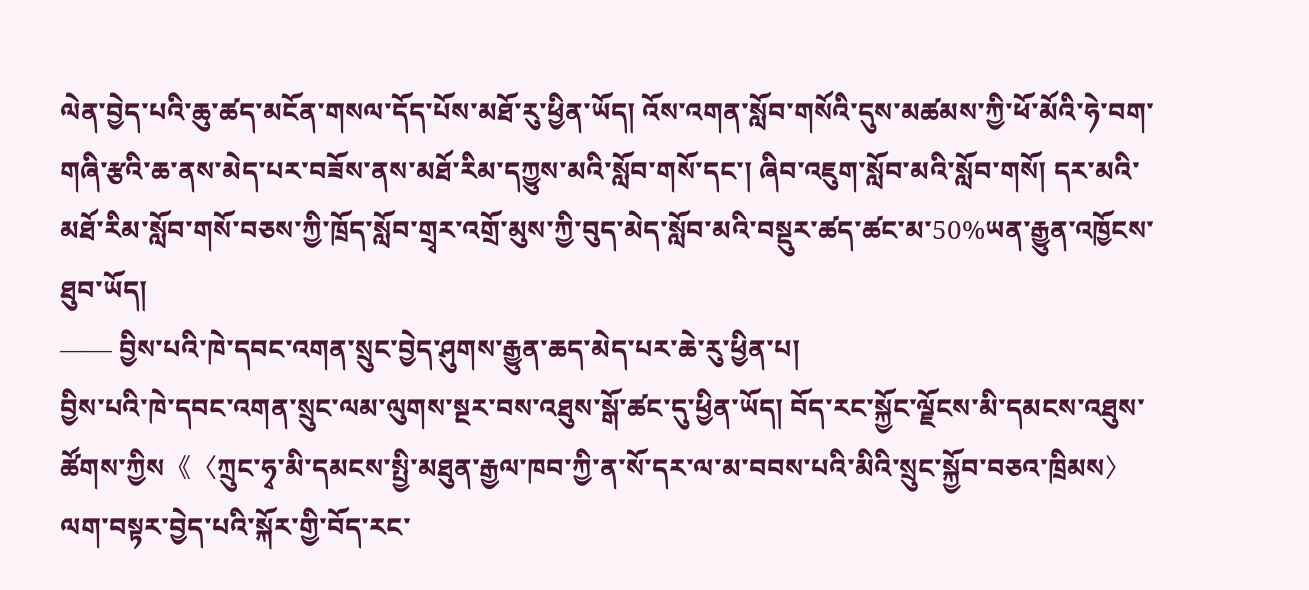ལེན་བྱེད་པའི་ཆུ་ཚད་མངོན་གསལ་དོད་པོས་མཐོ་རུ་ཕྱིན་ཡོད། འོས་འགན་སློབ་གསོའི་དུས་མཚམས་ཀྱི་ཕོ་མོའི་ཧེ་བག་གཞི་རྩའི་ཆ་ནས་མེད་པར་བཟོས་ནས་མཐོ་རིམ་དཀྱུས་མའི་སློབ་གསོ་དང་། ཞིབ་འཇུག་སློབ་མའི་སློབ་གསོ། དར་མའི་མཐོ་རིམ་སློབ་གསོ་བཅས་ཀྱི་ཁྲོད་སློབ་གྲྭར་འགྲོ་མུས་ཀྱི་བུད་མེད་སློབ་མའི་བསྡུར་ཚད་ཚང་མ་50%ཡན་རྒྱུན་འཁྱོངས་ཐུབ་ཡོད།
—— བྱིས་པའི་ཁེ་དབང་འགན་སྲུང་བྱེད་ཤུགས་རྒྱུན་ཆད་མེད་པར་ཆེ་རུ་ཕྱིན་པ།
བྱིས་པའི་ཁེ་དབང་འགན་སྲུང་ལམ་ལུགས་སྔར་བས་འཐུས་སྒོ་ཚང་དུ་ཕྱིན་ཡོད། བོད་རང་སྐྱོང་ལྗོངས་མི་དམངས་འཐུས་ཚོགས་ཀྱིས《〈ཀྲུང་ཧྭ་མི་དམངས་སྤྱི་མཐུན་རྒྱལ་ཁབ་ཀྱི་ན་སོ་དར་ལ་མ་བབས་པའི་མིའི་སྲུང་སྐྱོབ་བཅའ་ཁྲིམས〉ལག་བསྟར་བྱེད་པའི་སྐོར་གྱི་བོད་རང་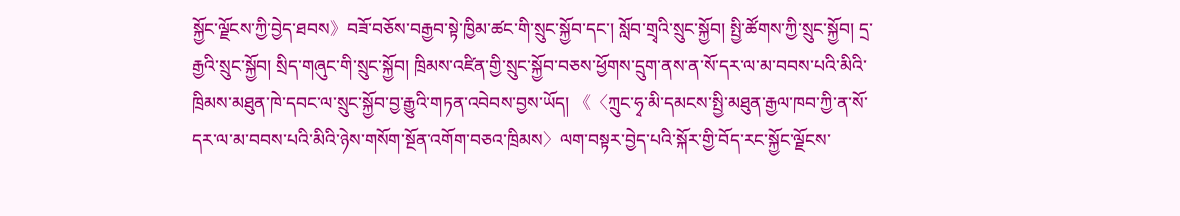སྐྱོང་ལྗོངས་ཀྱི་བྱེད་ཐབས》བཟོ་བཅོས་བརྒྱབ་སྟེ་ཁྱིམ་ཚང་གི་སྲུང་སྐྱོབ་དང་། སློབ་གྲྭའི་སྲུང་སྐྱོབ། སྤྱི་ཚོགས་ཀྱི་སྲུང་སྐྱོབ། དྲ་རྒྱའི་སྲུང་སྐྱོབ། སྲིད་གཞུང་གི་སྲུང་སྐྱོབ། ཁྲིམས་འཛིན་གྱི་སྲུང་སྐྱོབ་བཅས་ཕྱོགས་དྲུག་ནས་ན་སོ་དར་ལ་མ་བབས་པའི་མིའི་ཁྲིམས་མཐུན་ཁེ་དབང་ལ་སྲུང་སྐྱོབ་བྱ་རྒྱུའི་གཏན་འབེབས་བྱས་ཡོད། 《〈ཀྲུང་ཧྭ་མི་དམངས་སྤྱི་མཐུན་རྒྱལ་ཁབ་ཀྱི་ན་སོ་དར་ལ་མ་བབས་པའི་མིའི་ཉེས་གསོག་སྔོན་འགོག་བཅའ་ཁྲིམས〉ལག་བསྟར་བྱེད་པའི་སྐོར་གྱི་བོད་རང་སྐྱོང་ལྗོངས་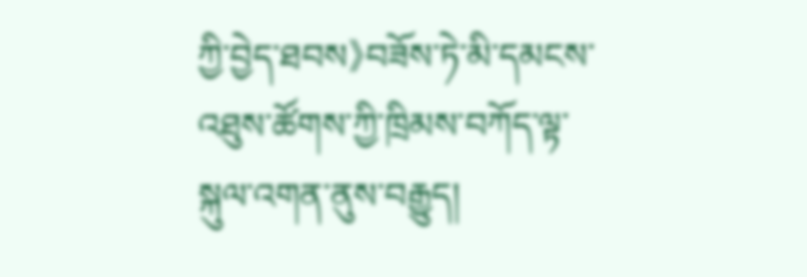ཀྱི་བྱེད་ཐབས》བཟོས་ཏེ་མི་དམངས་འཐུས་ཚོགས་ཀྱི་ཁྲིམས་བཀོད་ལྟ་སྐུལ་འགན་ནུས་བརྒྱུད།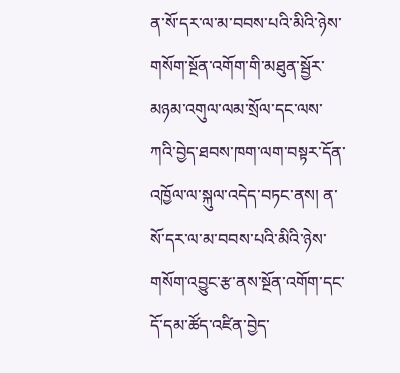ན་སོ་དར་ལ་མ་བབས་པའི་མིའི་ཉེས་གསོག་སྔོན་འགོག་གི་མཐུན་སྦྱོར་མཉམ་འགུལ་ལམ་སྲོལ་དང་ལས་ཀའི་བྱེད་ཐབས་ཁག་ལག་བསྟར་དོན་འཁྱོལ་ལ་སྐུལ་འདེད་བཏང་ནས། ན་སོ་དར་ལ་མ་བབས་པའི་མིའི་ཉེས་གསོག་འབྱུང་རྩ་ནས་སྔོན་འགོག་དང་དོ་དམ་ཚོད་འཛིན་བྱེད་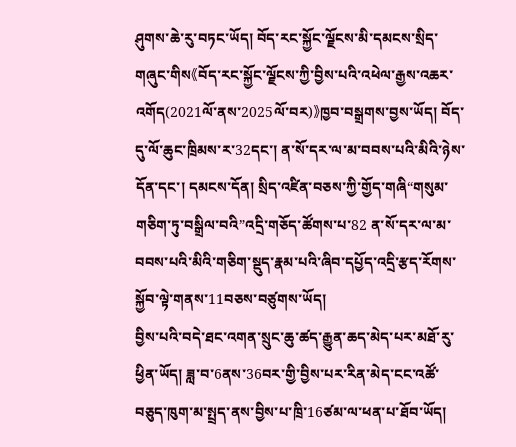ཤུགས་ཆེ་རུ་བཏང་ཡོད། བོད་རང་སྐྱོང་ལྗོངས་མི་དམངས་སྲིད་གཞུང་གིས《བོད་རང་སྐྱོང་ལྗོངས་ཀྱི་བྱིས་པའི་འཕེལ་རྒྱས་འཆར་འགོད(2021ལོ་ནས་2025ལོ་བར)》ཁྱབ་བསྒྲགས་བྱས་ཡོད། བོད་དུ་ལོ་ཆུང་ཁྲིམས་ར་32དང་། ན་སོ་དར་ལ་མ་བབས་པའི་མིའི་ཉེས་དོན་དང་། དམངས་དོན། སྲིད་འཛིན་བཅས་ཀྱི་གྱོད་གཞི“གསུམ་གཅིག་ཏུ་བསྒྲིལ་བའི”འདྲི་གཅོད་ཚོགས་པ་82 ན་སོ་དར་ལ་མ་བབས་པའི་མིའི་གཅིག་སྡུད་རྣམ་པའི་ཞིབ་དཔྱོད་འདྲི་རྩད་རོགས་སྐྱོབ་ལྟེ་གནས་11བཅས་བཙུགས་ཡོད།
བྱིས་པའི་བདེ་ཐང་འགན་སྲུང་ཆུ་ཚད་རྒྱུན་ཆད་མེད་པར་མཐོ་རུ་ཕྱིན་ཡོད། ཟླ་བ་6ནས་36བར་གྱི་བྱིས་པར་རིན་མེད་ངང་འཚོ་བཅུད་ཁུག་མ་སྤྲད་ནས་བྱིས་པ་ཁྲི་16ཙམ་ལ་ཕན་པ་ཐོབ་ཡོད།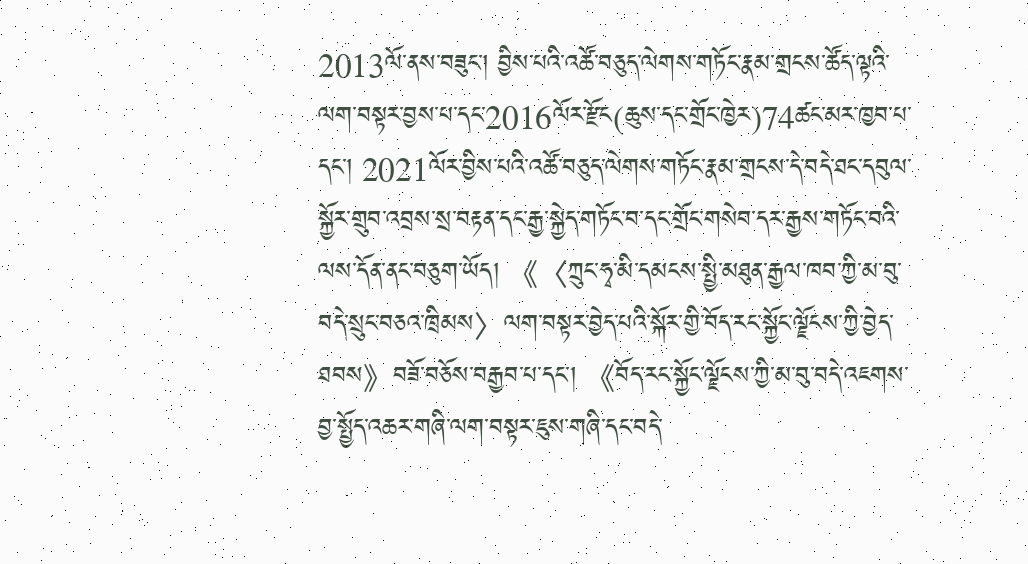2013ལོ་ནས་བཟུང་། བྱིས་པའི་འཚོ་བཅུད་ལེགས་གཏོང་རྣམ་གྲངས་ཚོད་ལྟའི་ལག་བསྟར་བྱས་པ་དང་2016ལོར་རྫོང(ཆུས་དང་གྲོང་ཁྱེར)74ཚང་མར་ཁྱབ་པ་དང་། 2021ལོར་བྱིས་པའི་འཚོ་བཅུད་ལེགས་གཏོང་རྣམ་གྲངས་དེ་བདེ་ཐང་དབུལ་སྐྱོར་གྲུབ་འབྲས་སྲ་བརྟན་དང་རྒྱ་སྐྱེད་གཏོང་བ་དང་གྲོང་གསེབ་དར་རྒྱས་གཏོང་བའི་ལས་དོན་ནང་བཅུག་ཡོད། 《〈ཀྲུང་ཧྭ་མི་དམངས་སྤྱི་མཐུན་རྒྱལ་ཁབ་ཀྱི་མ་བུ་བདེ་སྲུང་བཅའ་ཁྲིམས〉ལག་བསྟར་བྱེད་པའི་སྐོར་གྱི་བོད་རང་སྐྱོང་ལྗོངས་ཀྱི་བྱེད་ཐབས》བཟོ་བཅོས་བརྒྱབ་པ་དང་། 《བོད་རང་སྐྱོང་ལྗོངས་ཀྱི་མ་བུ་བདེ་འཇགས་བྱ་སྤྱོད་འཆར་གཞི་ལག་བསྟར་ཇུས་གཞི་དང་བདེ་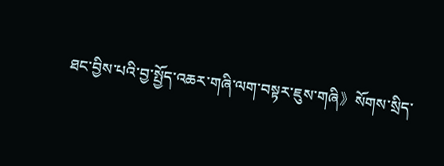ཐང་བྱིས་པའི་བྱ་སྤྱོད་འཆར་གཞི་ལག་བསྟར་ཇུས་གཞི》སོགས་སྲིད་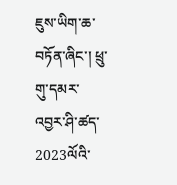ཇུས་ཡིག་ཆ་བཏོན་ཞིང་། ཕྲུ་གུ་དམར་འབྱར་ཤི་ཚད་2023ལོའི་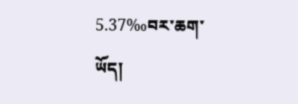5.37‰བར་ཆག་ཡོད།